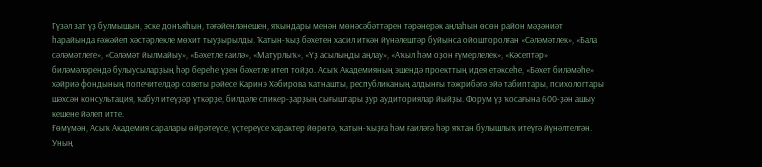Гүзәл зат үҙ булмышын, эске донъяһын, тәғәйенләнешен, яҡындары менән мөнәсәбәттәрен тәрәнерәк аңлаһын өсөн район мәҙәниәт һарайында ғәжәйеп хәстәрлекле мөхит тыуҙырылды. Ҡатын-ҡыҙ бәхетен хасил иткән йүнәлештәр буйынса ойошторолған «Сәләмәтлек», «Бала сәләмәтлеге», «Сәләмәт йылмайыу», «Бәхетле ғаилә», «Матурлыҡ», «Үҙ асылыңды аңлау», «Аҡыл һәм оҙон ғүмерлелек», «Кәсептәр» биләмәләрендә булыусыларҙың һәр береһе үҙен бәхетле итеп тойҙо. Асыҡ Академияның эшендә проекттың идея етәксеһе, «Бәхет биләмәһе» хәйриә фондының попечителдәр советы рәйесе Каринэ Хәбирова ҡатнашты, республиканың алдынғы тәжрибәгә эйә табиптары, психологтары шәхсән консультация, ҡабул итеүҙәр үткәрҙе, билдәле спикер-ҙарҙың сығыштары ҙур аудиториялар йыйҙы. Форум үҙ ҡосағына 600-ҙән ашыу кешене йәлеп итте.
Ғөмүмән, Асыҡ Академия саралары өйрәтеүсе, үҫтереүсе характер йөрөтә, ҡатын-ҡыҙға һәм ғаиләгә һәр яҡтан булышлыҡ итеүгә йүнәлтелгән. Уның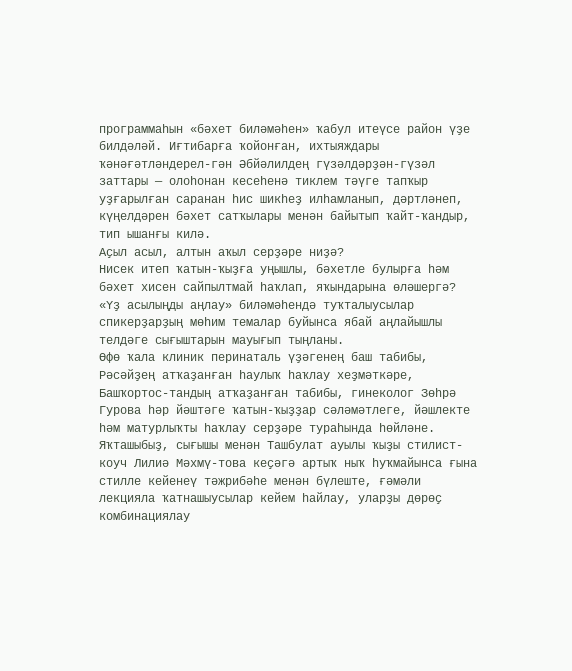программаһын «бәхет биләмәһен» ҡабул итеүсе район үҙе билдәләй. Иғтибарға ҡойонған, ихтыяждары ҡәнәғәтләндерел-гән Әбйәлилдең гүзәлдәрҙән-гүзәл заттары — олоһонан кесеһенә тиклем тәүге тапҡыр уҙғарылған саранан һис шикһеҙ илһамланып, дәртләнеп, күңелдәрен бәхет сатҡылары менән байытып ҡайт-ҡандыр, тип ышанғы килә.
Аҫыл асыл, алтын аҡыл серҙәре ниҙә?
Нисек итеп ҡатын-ҡыҙға уңышлы, бәхетле булырға һәм бәхет хисен сайпылтмай һаҡлап, яҡындарына өләшергә? «Үҙ асылыңды аңлау» биләмәһендә туҡталыусылар спикерҙарҙың мөһим темалар буйынса ябай аңлайышлы телдәге сығыштарын мауығып тыңланы.
Өфө ҡала клиник перинаталь үҙәгенең баш табибы, Рәсәйҙең атҡаҙанған һаулыҡ һаҡлау хеҙмәткәре, Башҡортос-тандың атҡаҙанған табибы, гинеколог Зөһрә Гурова һәр йәштәге ҡатын-ҡыҙҙар сәләмәтлеге, йәшлекте һәм матурлыҡты һаҡлау серҙәре тураһында һөйләне.
Яҡташыбыҙ, сығышы менән Ташбулат ауылы ҡыҙы стилист-коуч Лилиә Мәхмү-това кеҫәгә артыҡ ныҡ һуҡмайынса ғына стилле кейенеү тәжрибәһе менән бүлеште, ғәмәли лекцияла ҡатнашыусылар кейем һайлау, уларҙы дөрөҫ комбинациялау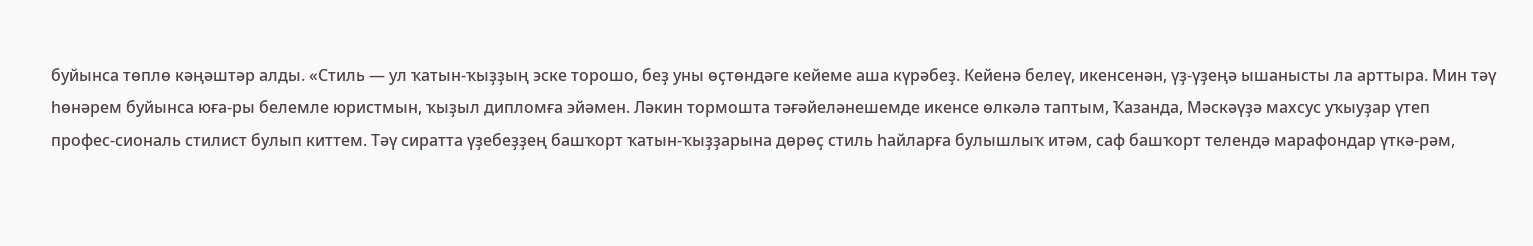буйынса төплө кәңәштәр алды. «Стиль — ул ҡатын-ҡыҙҙың эске торошо, беҙ уны өҫтөндәге кейеме аша күрәбеҙ. Кейенә белеү, икенсенән, үҙ-үҙеңә ышанысты ла арттыра. Мин тәү һөнәрем буйынса юға-ры белемле юристмын, ҡыҙыл дипломға эйәмен. Ләкин тормошта тәғәйеләнешемде икенсе өлкәлә таптым, Ҡазанда, Мәскәүҙә махсус уҡыуҙар үтеп профес-сиональ стилист булып киттем. Тәү сиратта үҙебеҙҙең башҡорт ҡатын-ҡыҙҙарына дөрөҫ стиль һайларға булышлыҡ итәм, саф башҡорт телендә марафондар үткә-рәм,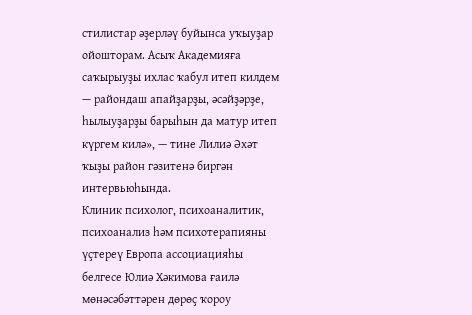стилистар әҙерләү буйынса уҡыуҙар ойошторам. Асыҡ Академияға саҡырыуҙы ихлас ҡабул итеп килдем — райондаш апайҙарҙы, әсәйҙәрҙе, һылыуҙарҙы барыһын да матур итеп күргем килә», — тине Лилиә Әхәт ҡыҙы район гәзитенә биргән интервьюһында.
Клиник психолог, психоаналитик, психоанализ һәм психотерапияны үҫтереү Европа ассоциацияһы белгесе Юлиә Хәкимова ғаилә мөнәсәбәттәрен дөрөҫ ҡороу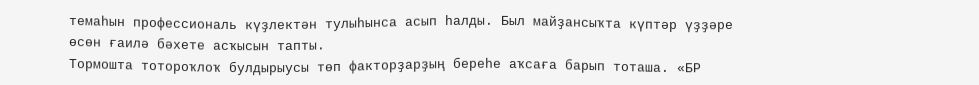темаһын профессиональ күҙлектән тулыһынса асып һалды. Был майҙансыҡта күптәр үҙҙәре өсөн ғаилә бәхете асҡысын тапты.
Тормошта тотороҡлоҡ булдырыусы төп факторҙарҙың береһе аҡсаға барып тоташа. «БР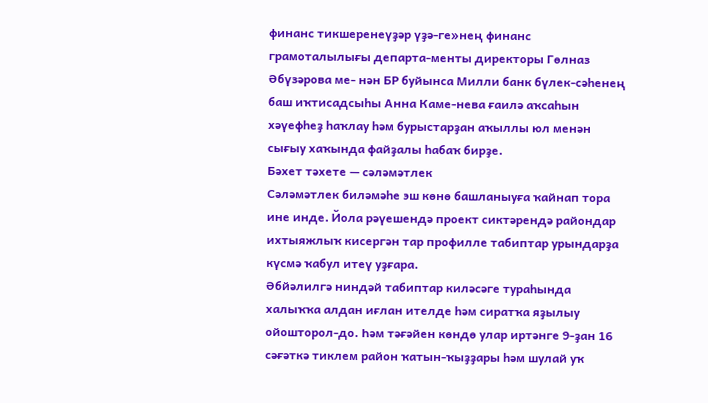финанс тикшеренеүҙәр үҙә-ге»нең финанс грамоталылығы департа-менты директоры Гөлназ Әбүзәрова ме- нән БР буйынса Милли банк бүлек-сәһенең баш иҡтисадсыһы Анна Каме-нева ғаилә аҡсаһын хәүефһеҙ һаҡлау һәм бурыстарҙан аҡыллы юл менән сығыу хаҡында файҙалы һабаҡ бирҙе.
Бәхет тәхете — сәләмәтлек
Сәләмәтлек биләмәһе эш көнө башланыуға ҡайнап тора ине инде. Йола рәүешендә проект сиктәрендә райондар ихтыяжлыҡ кисергән тар профилле табиптар урындарҙа күсмә ҡабул итеү уҙғара.
Әбйәлилгә ниндәй табиптар киләсәге тураһында халыҡҡа алдан иғлан ителде һәм сиратҡа яҙылыу ойошторол-до. Һәм тәғәйен көндө улар иртәнге 9-ҙан 16 сәғәткә тиклем район ҡатын-ҡыҙҙары һәм шулай уҡ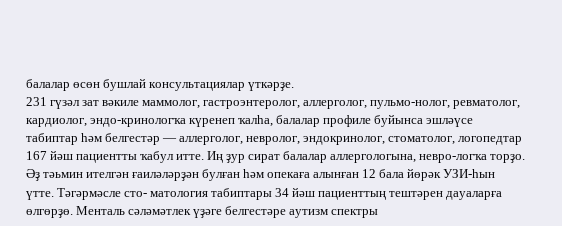балалар өсөн бушлай консультациялар үткәрҙе.
231 гүзәл зат вәкиле маммолог, гастроэнтеролог, аллерголог, пульмо-нолог, ревматолог, кардиолог, эндо-кринологҡа күренеп ҡалһа, балалар профиле буйынса эшләүсе табиптар һәм белгестәр — аллерголог, невролог, эндокринолог, стоматолог, логопедтар 167 йәш пациентты ҡабул итте. Иң ҙур сират балалар аллергологына, невро-логҡа торҙо.
Әҙ тәьмин ителгән ғаиләләрҙән булған һәм опекаға алынған 12 бала йөрәк УЗИ-һын үтте. Тәгәрмәсле сто- матология табиптары 34 йәш пациенттың тештәрен дауаларға өлгөрҙө. Менталь сәләмәтлек үҙәге белгестәре аутизм спектры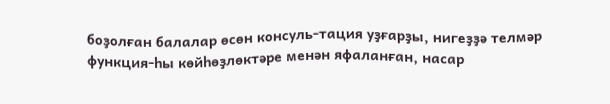боҙолған балалар өсөн консуль-тация уҙғарҙы, нигеҙҙә телмәр функция-һы көйһөҙлөктәре менән яфаланған, насар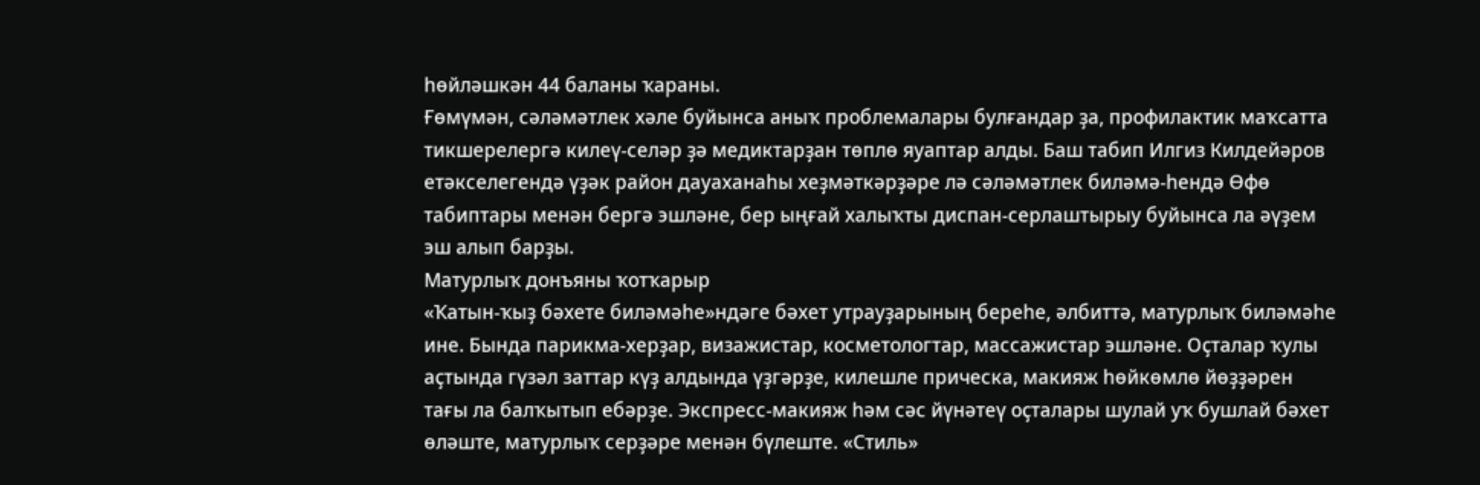һөйләшкән 44 баланы ҡараны.
Ғөмүмән, сәләмәтлек хәле буйынса аныҡ проблемалары булғандар ҙа, профилактик маҡсатта тикшерелергә килеү-селәр ҙә медиктарҙан төплө яуаптар алды. Баш табип Илгиз Килдейәров етәкселегендә үҙәк район дауаханаһы хеҙмәткәрҙәре лә сәләмәтлек биләмә-һендә Өфө табиптары менән бергә эшләне, бер ыңғай халыҡты диспан-серлаштырыу буйынса ла әүҙем эш алып барҙы.
Матурлыҡ донъяны ҡотҡарыр
«Ҡатын-ҡыҙ бәхете биләмәһе»ндәге бәхет утрауҙарының береһе, әлбиттә, матурлыҡ биләмәһе ине. Бында парикма-херҙар, визажистар, косметологтар, массажистар эшләне. Оҫталар ҡулы аҫтында гүзәл заттар күҙ алдында үҙгәрҙе, килешле прическа, макияж һөйкөмлө йөҙҙәрен тағы ла балҡытып ебәрҙе. Экспресс-макияж һәм сәс йүнәтеү оҫталары шулай уҡ бушлай бәхет өләште, матурлыҡ серҙәре менән бүлеште. «Стиль»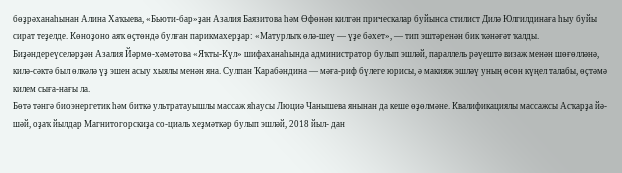бөҙрәханаһынан Алина Хаҡыева, «Бьюти-бар»ҙан Азалия Баязитова һәм Өфөнән килгән прическалар буйынса стилист Дилә Юлгилдинаға һыу буйы сират теҙелде. Көноҙоно аяҡ өҫтөндә булған парикмахерҙар: «Матурлыҡ өлә-шеү — үҙе бәхет», — тип эштәренән бик ҡәнәғәт ҡалды.
Биҙәндереүселәрҙән Азалия Йәрмө-хәмәтова «Яҡты-Күл» шифаханаһында администратор булып эшләй, параллель рәүештә визаж менән шөғөлләнә, килә-сәктә был өлкәлә үҙ эшен асыу хыялы менән яна. Сулпан Ҡарабәндина — мәға-риф бүлеге юрисы, ә макияж эшләү уның өсөн күңел талабы, өҫтәмә килем сыға-нағы ла.
Бөтә тәнгә биоэнергетик һәм биткә ультратауышлы массаж яһаусы Люциә Чанышева янынан да кеше өҙөлмәне. Квалификациялы массажсы Асҡарҙа йә-шәй, оҙаҡ йылдар Магнитогорскиҙа со-циаль хеҙмәткәр булып эшләй, 2018 йыл- дан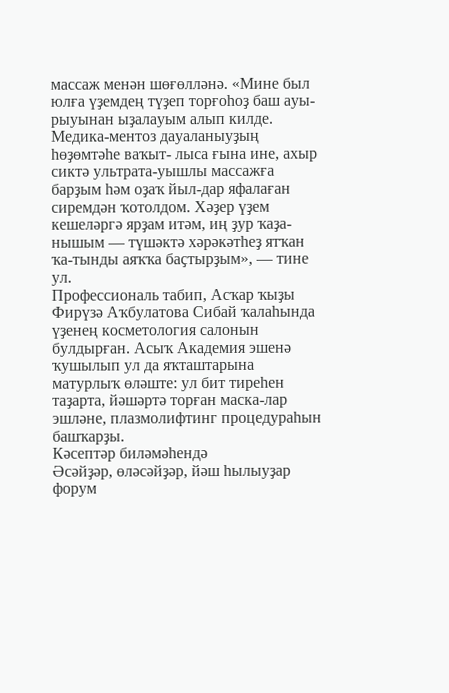массаж менән шөғөлләнә. «Мине был юлға үҙемдең түҙеп торғоһоҙ баш ауы-рыуынан ыҙалауым алып килде. Медика-ментоз дауаланыуҙың һөҙөмтәһе ваҡыт- лыса ғына ине, ахыр сиктә ультрата-уышлы массажға барҙым һәм оҙаҡ йыл-дар яфалаған сиремдән ҡотолдом. Хәҙер үҙем кешеләргә ярҙам итәм, иң ҙур ҡаҙа-нышым — түшәктә хәрәкәтһеҙ ятҡан ҡа-тынды аяҡҡа баҫтырҙым», — тине ул.
Профессиональ табип, Асҡар ҡыҙы Фирүзә Аҡбулатова Сибай ҡалаһында үҙенең косметология салонын булдырған. Асыҡ Академия эшенә ҡушылып ул да яҡташтарына матурлыҡ өләште: ул бит тиреһен таҙарта, йәшәртә торған маска-лар эшләне, плазмолифтинг процедураһын башҡарҙы.
Кәсептәр биләмәһендә
Әсәйҙәр, өләсәйҙәр, йәш һылыуҙар форум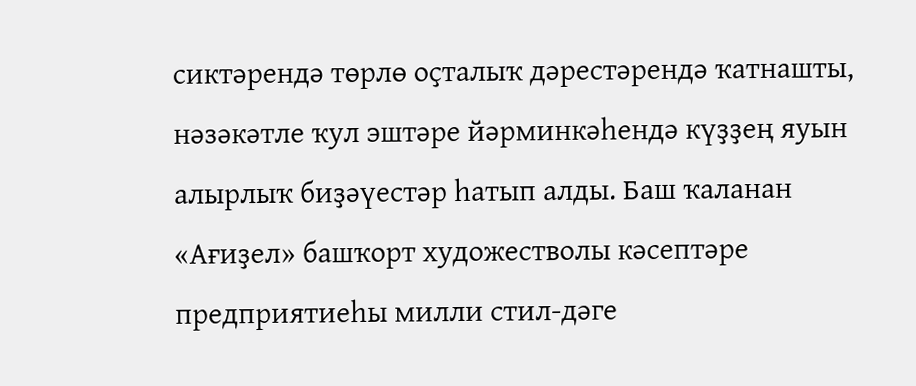сиктәрендә төрлө оҫталыҡ дәрестәрендә ҡатнашты, нәзәкәтле ҡул эштәре йәрминкәһендә күҙҙең яуын алырлыҡ биҙәүестәр һатып алды. Баш ҡаланан «Ағиҙел» башҡорт художестволы кәсептәре предприятиеһы милли стил-дәге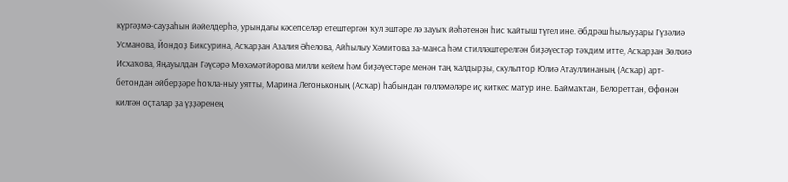күргәҙмә-сауҙаһын йәйелдерһә, урындағы кәсепселәр етештергән ҡул эштәре лә зауыҡ йәһәтенән һис ҡайтыш түгел ине. Әбдрәш һылыуҙары Гүзәлиә Усманова, Йондоҙ Биксурина, Асҡарҙан Азалия Әһелова, Айһылыу Хәмитова за-манса һәм стилләштерелгән биҙәүестәр тәҡдим итте, Асҡарҙан Зөлхиә Исхаҡова, Яңауылдан Гәүсәрә Мөхәмәтйәрова милли кейем һәм биҙәүестәре менән таң ҡалдырҙы, скульптор Юлиә Атауллинаның (Асҡар) арт-бетондан әйберҙәре һоҡла-ныу уятты, Марина Легоньконың (Асҡар) һабындан гөлләмәләре иҫ киткес матур ине. Баймаҡтан, Белореттан, Өфөнән килгән оҫталар ҙа үҙҙәренең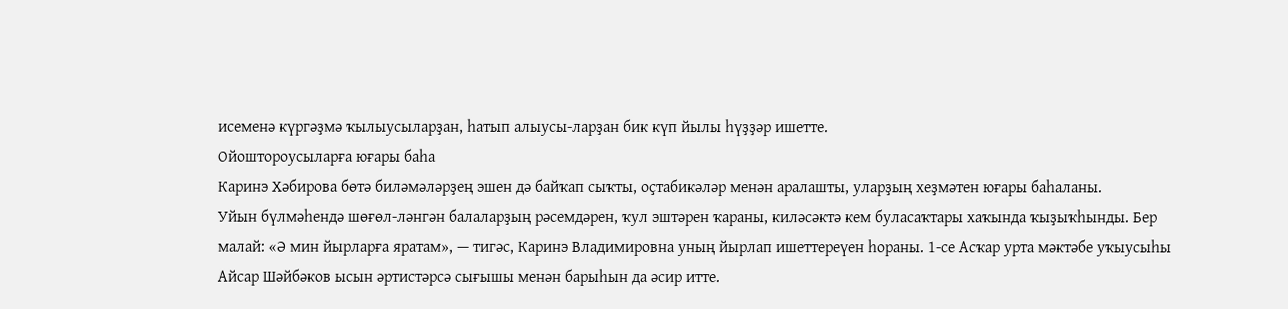исеменә күргәҙмә ҡылыусыларҙан, һатып алыусы-ларҙан бик күп йылы һүҙҙәр ишетте.
Ойоштороусыларға юғары баһа
Каринэ Хәбирова бөтә биләмәләрҙең эшен дә байҡап сыҡты, оҫтабикәләр менән аралашты, уларҙың хеҙмәтен юғары баһаланы.
Уйын бүлмәһендә шөғөл-ләнгән балаларҙың рәсемдәрен, ҡул эштәрен ҡараны, киләсәктә кем буласаҡтары хаҡында ҡыҙыҡһынды. Бер малай: «Ә мин йырларға яратам», — тигәс, Каринэ Владимировна уның йырлап ишеттереүен һораны. 1-се Асҡар урта мәктәбе уҡыусыһы Айсар Шәйбәков ысын әртистәрсә сығышы менән барыһын да әсир итте.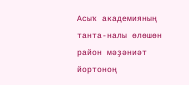Асыҡ академияның танта-налы өлөшөн район мәҙәниәт йортоноң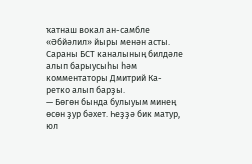ҡатнаш вокал ан-самбле «Әбйәлил» йыры менән асты. Сараны БСТ каналының билдәле алып барыусыһы һәм комментаторы Дмитрий Ка-ретко алып барҙы.
— Бөгөн бында булыуым минең өсөн ҙур бәхет. Һеҙҙә бик матур, юл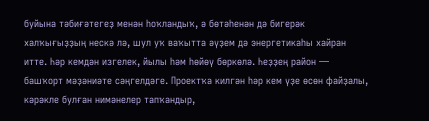буйына тәбиғәтегеҙ менән һоҡландыҡ, ә бөтәһенән дә бигерәк халҡығыҙҙың нескә лә, шул уҡ ваҡытта әүҙем дә энергетикаһы хайран итте. Һәр кемдән изгелек, йылы һәм һөйөү бөркөлә. Һеҙҙең район — башҡорт мәҙәниәте сәңгелдәге. Проектҡа килгән һәр кем үҙе өсөн файҙалы, кәрәкле булған нимәнелер тапҡандыр,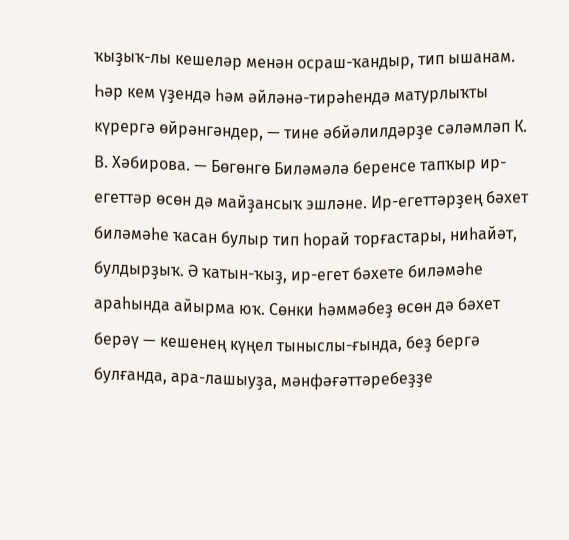ҡыҙыҡ-лы кешеләр менән осраш-ҡандыр, тип ышанам. Һәр кем үҙендә һәм әйләнә-тирәһендә матурлыҡты күрергә өйрәнгәндер, — тине әбйәлилдәрҙе сәләмләп К. В. Хәбирова. — Бөгөнгө Биләмәлә беренсе тапҡыр ир-егеттәр өсөн дә майҙансыҡ эшләне. Ир-егеттәрҙең бәхет биләмәһе ҡасан булыр тип һорай торғастары, ниһайәт, булдырҙыҡ. Ә ҡатын-ҡыҙ, ир-егет бәхете биләмәһе араһында айырма юҡ. Сөнки һәммәбеҙ өсөн дә бәхет берәү — кешенең күңел тыныслы-ғында, беҙ бергә булғанда, ара-лашыуҙа, мәнфәғәттәребеҙҙе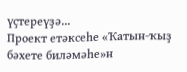үҫтереүҙә...
Проект етәксеһе «Ҡатын-ҡыҙ бәхете биләмәһе»н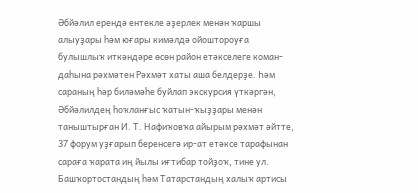Әбйәлил ерендә ентекле әҙерлек менән ҡаршы алыуҙары һәм юғары кимәлдә ойоштороуға булышлыҡ иткәндәре өсөн район етәкселеге коман-даһына рәхмәтен Рәхмәт хаты аша белдерҙе. Һәм сараның һәр биләмәһе буйлап экскурсия үткәргән, Әбйәлилдең һоҡланғыс ҡатын-ҡыҙҙары менән таныштырған И. Т. Нафиҡовҡа айырым рәхмәт әйтте, 37 форум уҙғарып беренсегә ир-ат етәксе тарафынан сараға ҡарата иң йылы иғтибар тойҙоҡ, тине ул.
Башҡортостандың һәм Татарстандың халыҡ артисы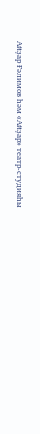Айҙар Ғәлимов һәм «Айҙар» театр-студияһы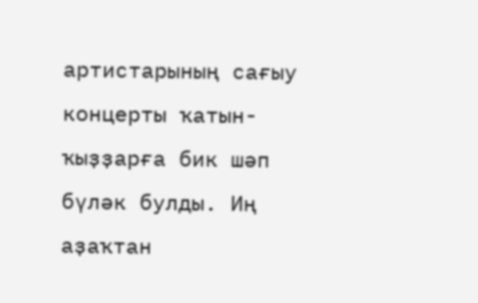артистарының сағыу концерты ҡатын-ҡыҙҙарға бик шәп бүләк булды. Иң аҙаҡтан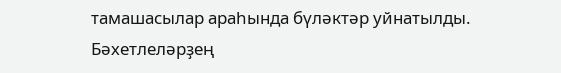тамашасылар араһында бүләктәр уйнатылды. Бәхетлеләрҙең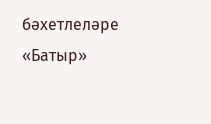бәхетлеләре «Батыр»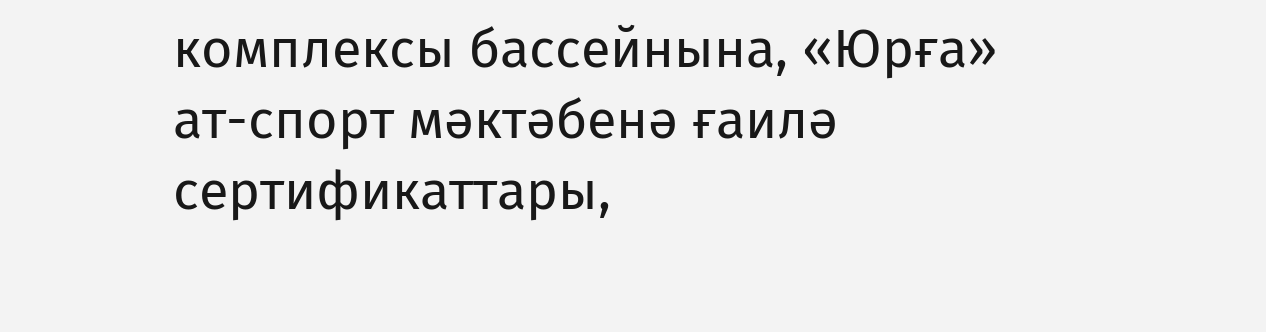комплексы бассейнына, «Юрға» ат-спорт мәктәбенә ғаилә сертификаттары,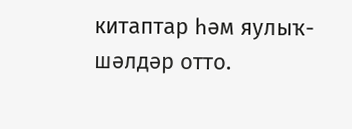китаптар һәм яулыҡ-шәлдәр отто.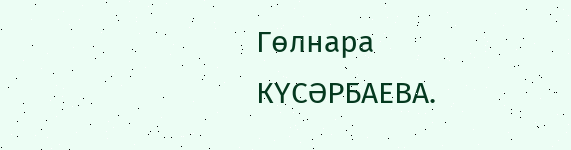Гөлнара КҮСӘРБАЕВА.